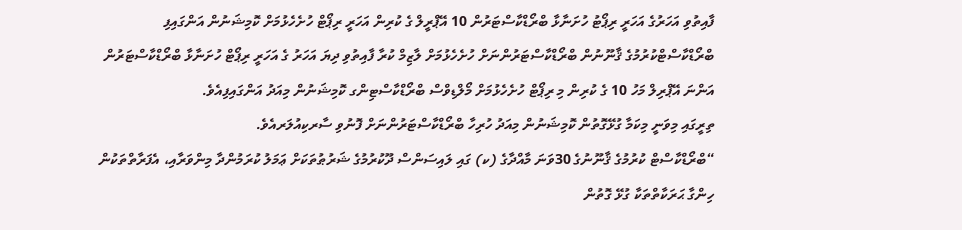ފާއިތުވި އަހަރުގެ އަހަރީ ރިޕޯޓު ހުށަނާޅާ ބްރޯޑްކާސްޓަރުން 10 އޭޕްރީލް ގެ ކުރިން އަހަރީ ރިޕޯޓް ހުށެހެޅުމަށް ކޮމިޝަނުން އަންގައިފި
ބްރޯޑްކާސްޓްކުރުމުގެ ޤާނޫނުން ބްރޯޑްކާސްޓަރުންނަށް ހުށެހެޅުމަށް ލާޒިމް ކުރާ ފާއިތުވި ދިޔަ އަހަރު ގެ އަހަރީ ރިޕޯޓް ހުށަނާޅާ ބްރޯޑްކާސްޓަރުން އަންނަ އޭޕްރިލް މަހު 10 ގެ ކުރިން މި ރިޕޯޓް ހުށެހެޅުމަށް މޯލްޑިވްސް ބްރޯޑްކާސްޓިންގ ކޮމިޝަނުން މިއަދު އަންގައިފިއެވެ.
ތިރީގައި މިވަނީ މިކަމާ ގުޅޭގޮތުން ކޮމިޝަނުން މިއަދު ހުރިހާ ބްރޯޑްކާސްޓަރުންނަށް ފޮނުވި ސާރކިއުލަރއެވެ.
“ބްރޯޑްކާސްޓް ކުރުމުގެ ޤާނޫނުގެ 30ވަނަ މާއްދާގެ (ކ) ގައި ލައިސަންސް ދޫކުރުމުގެ ޝަރުޠުތަކަށް ޢަމަލު ކުރަމުންދާ މިންވަރާއި، އެފަރާތްތަކުން ހިންގާ ޙަރަކާތްތަކާ ގުޅޭ ގޮތުން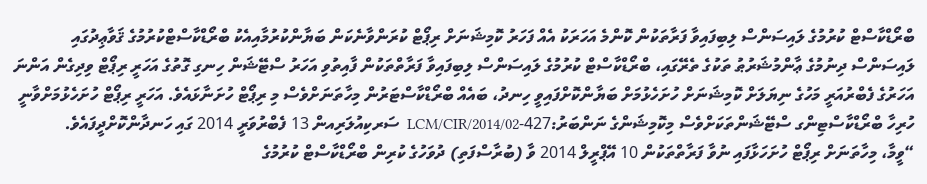ބްރޯޑްކާސްޓް ކުރުމުގެ ލައިސަންސް ލިބިފައިވާ ފަރާތަކުން ކޮންމެ އަހަރަކު އެއް ފަހަރު ކޮމިޝަނަށް ރިޕޯޓް ކުރަންވާނެކަން ބަޔާންކުރުމާއިއެކު ބްރޯޑްކާސްޓްކުރުމުގެ ޤަވާޢިދުގައި ލައިސަންސް ދިނުމުގެ ޢާންމުޝަރުޠު ތަކުގެ ތެރޭގައި، ބްރޯޑްކާސްޓް ކުރުމުގެ ލައިސަންސް ލިބިފައިވާ ފަރާތްތަކުން ފާއިތުވި އަހަރު ސްޓޭޝަން ހިނގި ގޮތުގެ އަހަރީ ރިޕޯޓް ވިދިގެން އަންނަ އަހަރުގެ ފެބްރުއަރީ މަހުގެ ނިޔަލަށް ކޮމިޝަނަށް ހުށަހެޅުމަށް ބަޔާންކޮށްފައިވީ ހިނދު، ބައެއް ބްރޯޑްކާސްޓަރުން މިހާތަނަށްވެސް މި ރިޕޯޓް ހުށަނާޅައެވެ. އަހަރީ ރިޕޯޓް ހުށަހެޅުމަށްވާނީ ހުރިހާ ބްރޯޑްކާސްޓިންގ ސްޓޭޝަންތަކަށްވެސް މިކޮމިޝަންގެ ނަންބަރު:427-LCM/CIR/2014/02  ސަރކިއުލަރިއން 13 ފެބްރުވަރީ 2014 ގައި ހަނދާންކޮށްދީފައެވެ.
“ވީމާ، މިހާތަނަށް ރިޕޯޓް ހުށަހަޅާފައި ނުވާ ފަރާތްތަކުން 10 އޭޕްރީލް 2014 ވާ (ބުރާސްފަތި) ދުވަހުގެ ކުރިން ބްރޯޑްކާސްޓް ކުރުމުގެ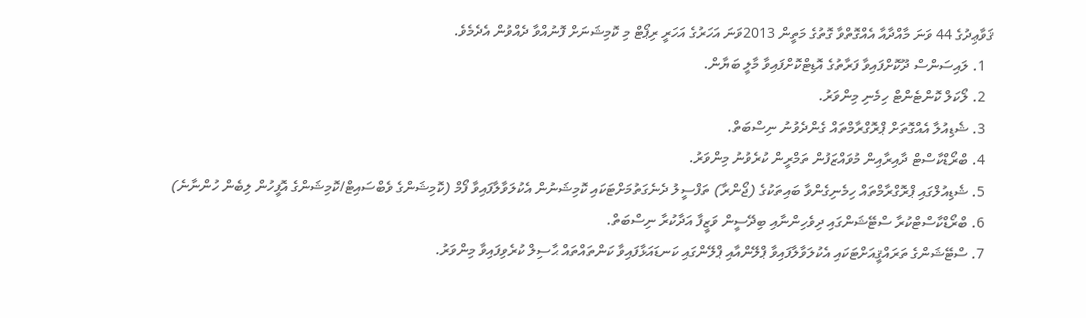ޤަވާޢިދުގެ 44 ވަނަ މާއްދާއާ އެއްގޮތްވާ ގޮތުގެ މަތީން 2013ވަނަ އަހަރުގެ އަހަރީ ރިޕޯޓް މި ކޮމިޝަނަށް ފޮނުއްވާ ދެއްވުން އެދެމެވެ.
  1. ލައިސަންސް ދޫކޮށްފައިވާ ފަރާތުގެ އޮޑިޓްކޮށްފައިވާ މާލީ ބަޔާން.
  2. ލޯކަލް ކޮންޓެންޓް ހިމެނި މިންވަރު.
  3. ޝެޑިއުލާ އެއްގޮތަށް ޕްރޮގްރާމްތައް ގެންދެވުނު ނިސްބަތް.
  4. ބްރޯޑްކާސްޓް ދާއިރާއިން މުވައްޒަފުން ތަމްރީން ކުރެވުނު މިންވަރު.
  5. ޝެޑިއުލްގައި ޕްރޮގްރާމްތައް ހިމެނިގެންވާ ބައިތަކުގެ (ޖޯންރާ) ތަފްސީލު ދެނެގަތުމަށްޓަކައި ކޮމިޝަނުން އެކުލަވާލާފައިވާ ފޯމް (ކޮމިޝަންގެ ވެބްސައިޓް/ކޮމިޝަންގެ އޮފީހުން ލިބެން ހުންނާނެ)
  6. ބްރޯޑްކާސްޓްކުރާ ސްޓޭޝަންގައި ދިވެހިންނާއި ބިދޭސީން ވަޒީފާ އަދާކުރާ ނިސްބަތް.
  7. ސްޓޭޝަންގެ ތަރައްޤީއަށްޓަކައި އެކުލަވާލާފައިވާ ޕްލޭންއާއި ޕްލޭންގައި ކަނޑައަޅާފައިވާ ކަންތައްތައް ޙާސިލް ކުރެވިފައިވާ މިންވަރު.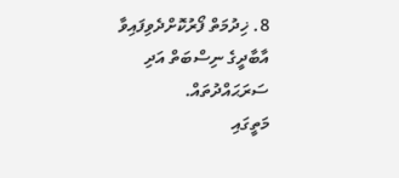8. ޚިދުމަތް ފޯރުކޮށްދެވިފައިވާ އާބާދީގެ ނިސްބަތް އަދި ސަރަޙައްދުތައް.
މަތީގައި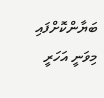ބަޔާންކޮށްފައި މިވަނީ އަހަރީ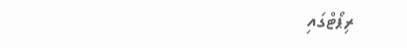ރިޕޯޓްގައި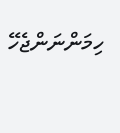ހިމަންނަންޖެހޭ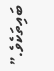ބައިތަކެވެ.”